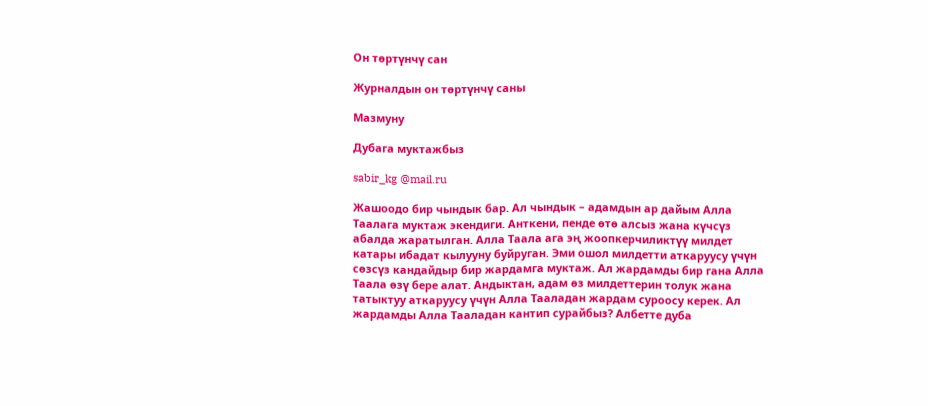Он төртүнчү сан

Журналдын он төртүнчү саны

Мазмуну

Дубага муктажбыз

sabir_kg @mail.ru

Жашоодо бир чындык бар. Ал чындык – адамдын ар дайым Алла Таалага муктаж экендиги. Анткени, пенде өтө алсыз жана күчсүз абалда жаратылган. Алла Таала ага эң жоопкерчиликтүү милдет катары ибадат кылууну буйруган. Эми ошол милдетти аткаруусу үчүн сөзсүз кандайдыр бир жардамга муктаж. Ал жардамды бир гана Алла Таала өзү бере алат. Андыктан, адам өз милдеттерин толук жана татыктуу аткаруусу үчүн Алла Тааладан жардам суроосу керек. Ал жардамды Алла Тааладан кантип сурайбыз? Албетте дуба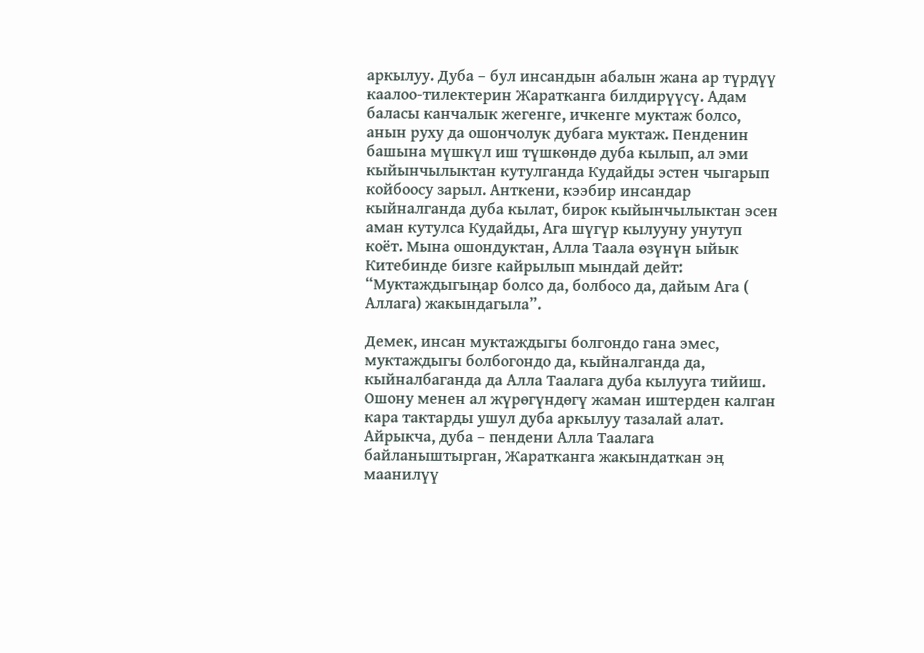аркылуу. Дуба – бул инсандын абалын жана ар түрдүү каалоо-тилектерин Жаратканга билдирүүсү. Адам баласы канчалык жегенге, ичкенге муктаж болсо, анын руху да ошончолук дубага муктаж. Пенденин башына мүшкүл иш түшкөндө дуба кылып, ал эми кыйынчылыктан кутулганда Кудайды эстен чыгарып койбоосу зарыл. Анткени, кээбир инсандар кыйналганда дуба кылат, бирок кыйынчылыктан эсен аман кутулса Кудайды, Ага шүгүр кылууну унутуп коёт. Мына ошондуктан, Алла Таала өзүнүн ыйык Китебинде бизге кайрылып мындай дейт: “Муктаждыгыңар болсо да, болбосо да, дайым Ага ( Аллага) жакындагыла”.

Демек, инсан муктаждыгы болгондо гана эмес, муктаждыгы болбогондо да, кыйналганда да, кыйналбаганда да Алла Таалага дуба кылууга тийиш. Ошону менен ал жүрөгүндөгү жаман иштерден калган кара тактарды ушул дуба аркылуу тазалай алат. Айрыкча, дуба – пендени Алла Таалага байланыштырган, Жаратканга жакындаткан эң маанилүү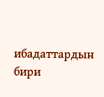ибадаттардын бири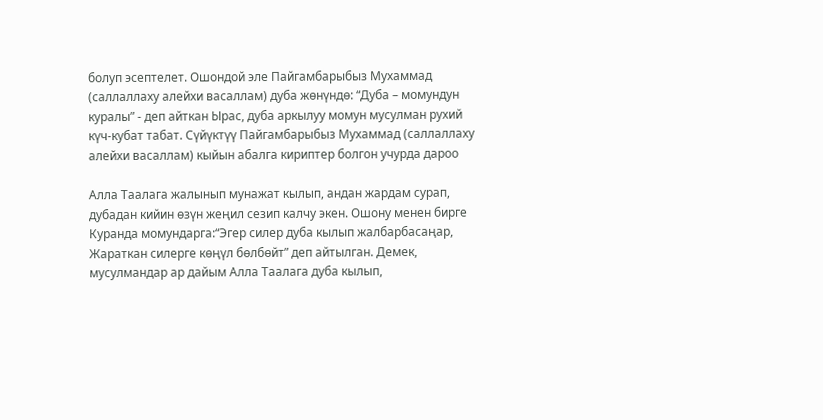болуп эсептелет. Ошондой эле Пайгамбарыбыз Мухаммад (саллаллаху алейхи васаллам) дуба жөнүндө: “Дуба – момундун куралы” - деп айткан Ырас, дуба аркылуу момун мусулман рухий күч-кубат табат. Сүйүктүү Пайгамбарыбыз Мухаммад (саллаллаху алейхи васаллам) кыйын абалга кириптер болгон учурда дароо

Алла Таалага жалынып мунажат кылып, андан жардам сурап, дубадан кийин өзүн жеңил сезип калчу экен. Ошону менен бирге Куранда момундарга:“Эгер силер дуба кылып жалбарбасаңар, Жараткан силерге көңүл бөлбөйт” деп айтылган. Демек, мусулмандар ар дайым Алла Таалага дуба кылып,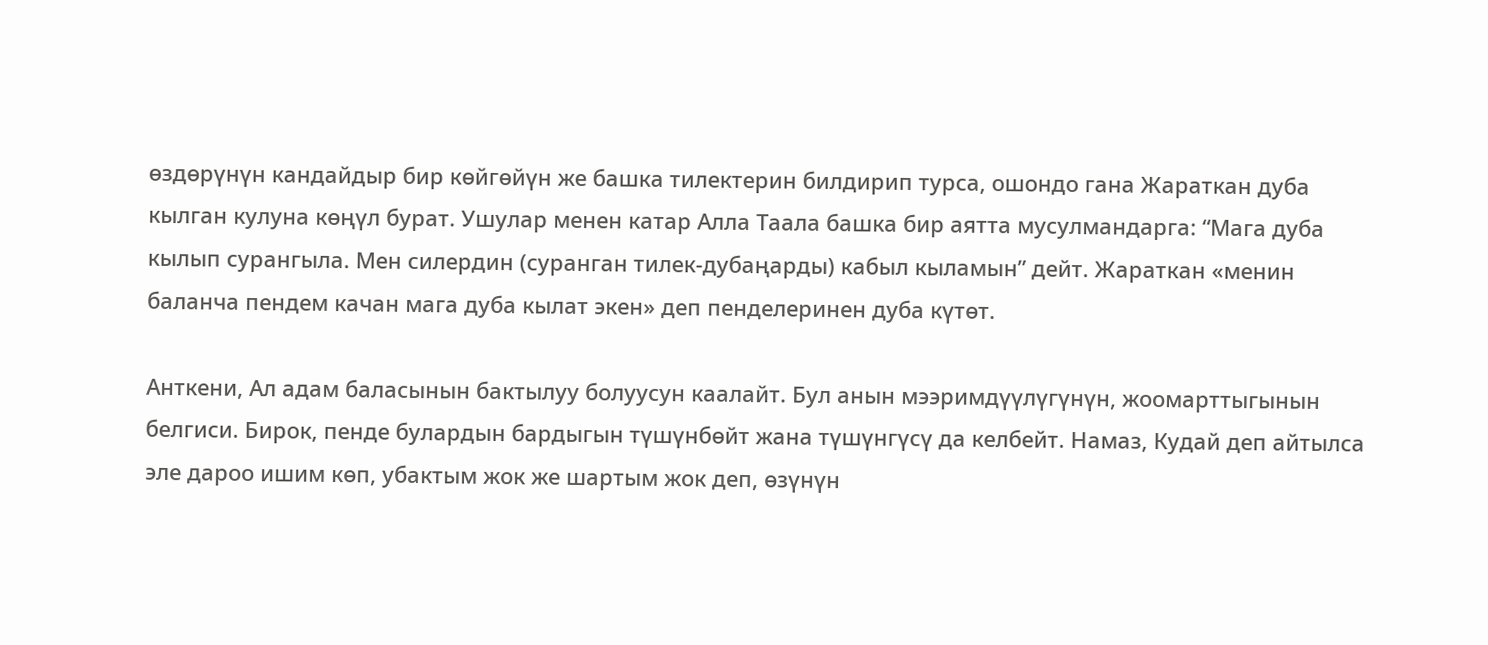өздөрүнүн кандайдыр бир көйгөйүн же башка тилектерин билдирип турса, ошондо гана Жараткан дуба кылган кулуна көңүл бурат. Ушулар менен катар Алла Таала башка бир аятта мусулмандарга: “Мага дуба кылып сурангыла. Мен силердин (суранган тилек-дубаңарды) кабыл кыламын” дейт. Жараткан «менин баланча пендем качан мага дуба кылат экен» деп пенделеринен дуба күтөт.

Анткени, Ал адам баласынын бактылуу болуусун каалайт. Бул анын мээримдүүлүгүнүн, жоомарттыгынын белгиси. Бирок, пенде булардын бардыгын түшүнбөйт жана түшүнгүсү да келбейт. Намаз, Кудай деп айтылса эле дароо ишим көп, убактым жок же шартым жок деп, өзүнүн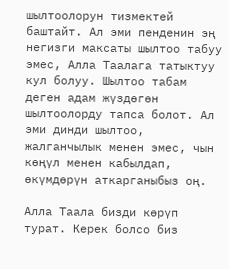шылтоолорун тизмектей баштайт. Ал эми пенденин эң негизги максаты шылтоо табуу эмес, Алла Таалага татыктуу кул болуу. Шылтоо табам деген адам жүздөгөн шылтоолорду тапса болот. Ал эми динди шылтоо, жалганчылык менен эмес, чын көңүл менен кабылдап, өкүмдөрүн аткарганыбыз оң.

Алла Таала бизди көрүп турат. Керек болсо биз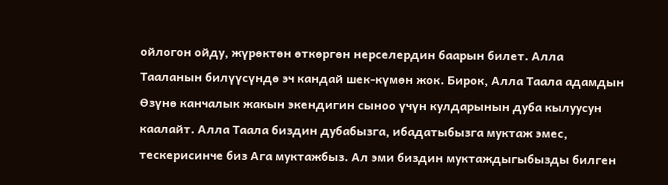ойлогон ойду, жүрөктөн өткөргөн нерселердин баарын билет. Алла Тааланын билүүсүндө эч кандай шек-күмөн жок. Бирок, Алла Таала адамдын Өзүнө канчалык жакын экендигин сыноо үчүн кулдарынын дуба кылуусун каалайт. Алла Таала биздин дубабызга, ибадатыбызга муктаж эмес, тескерисинче биз Ага муктажбыз. Ал эми биздин муктаждыгыбызды билген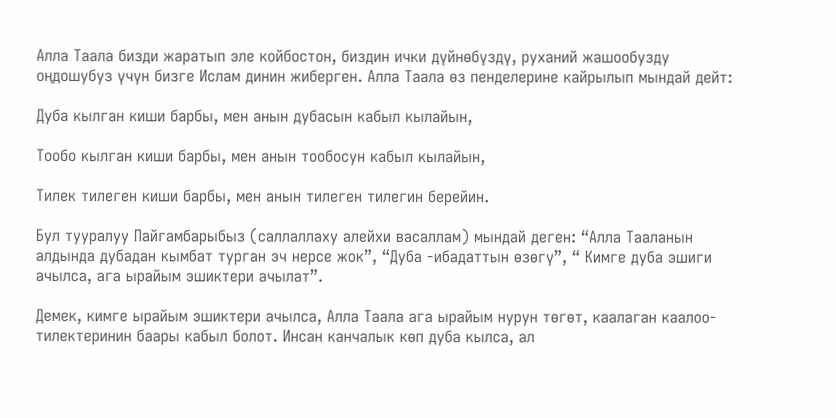Алла Таала бизди жаратып эле койбостон, биздин ички дүйнөбүздү, руханий жашообузду оңдошубуз үчүн бизге Ислам динин жиберген. Алла Таала өз пенделерине кайрылып мындай дейт:

Дуба кылган киши барбы, мен анын дубасын кабыл кылайын,

Тообо кылган киши барбы, мен анын тообосун кабыл кылайын,

Тилек тилеген киши барбы, мен анын тилеген тилегин берейин.

Бул тууралуу Пайгамбарыбыз (саллаллаху алейхи васаллам) мындай деген: “Алла Тааланын алдында дубадан кымбат турган эч нерсе жок”, “Дуба -ибадаттын өзөгү”, “ Кимге дуба эшиги ачылса, ага ырайым эшиктери ачылат”.

Демек, кимге ырайым эшиктери ачылса, Алла Таала ага ырайым нурун төгөт, каалаган каалоо-тилектеринин баары кабыл болот. Инсан канчалык көп дуба кылса, ал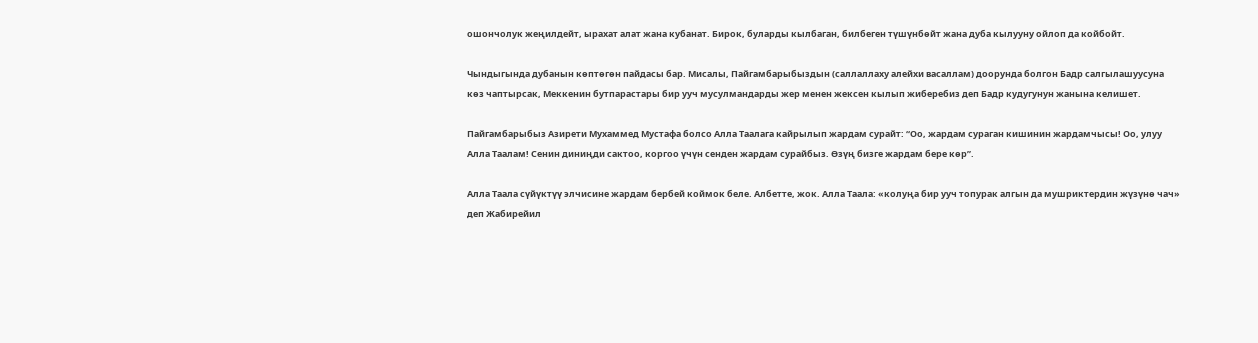ошончолук жеңилдейт, ырахат алат жана кубанат. Бирок, буларды кылбаган, билбеген түшүнбөйт жана дуба кылууну ойлоп да койбойт.

Чындыгында дубанын көптөгөн пайдасы бар. Мисалы, Пайгамбарыбыздын (саллаллаху алейхи васаллам) доорунда болгон Бадр салгылашуусуна көз чаптырсак, Меккенин бутпарастары бир ууч мусулмандарды жер менен жексен кылып жиберебиз деп Бадр кудугунун жанына келишет.

Пайгамбарыбыз Азирети Мухаммед Мустафа болсо Алла Таалага кайрылып жардам сурайт: “Оо, жардам сураган кишинин жардамчысы! Оо, улуу Алла Таалам! Сенин диниңди сактоо, коргоо үчүн сенден жардам сурайбыз. Өзүң бизге жардам бере көр”.

Алла Таала сүйүктүү элчисине жардам бербей коймок беле. Албетте, жок. Алла Таала: «колуңа бир ууч топурак алгын да мушриктердин жүзүнө чач» деп Жабирейил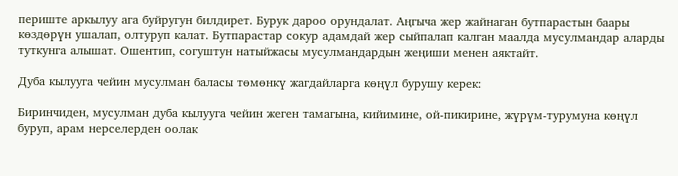периште аркылуу ага буйругун билдирет. Бурук дароо орундалат. Аңгыча жер жайнаган бутпарастын баары көздөрүн ушалап, олтуруп калат. Бутпарастар сокур адамдай жер сыйпалап калган маалда мусулмандар аларды туткунга алышат. Ошентип, согуштун натыйжасы мусулмандардын жеңиши менен аяктайт.

Дуба кылууга чейин мусулман баласы төмөнкү жагдайларга көңүл бурушу керек:

Биринчиден, мусулман дуба кылууга чейин жеген тамагына, кийимине, ой-пикирине, жүрүм-турумуна көңүл буруп, арам нерселерден оолак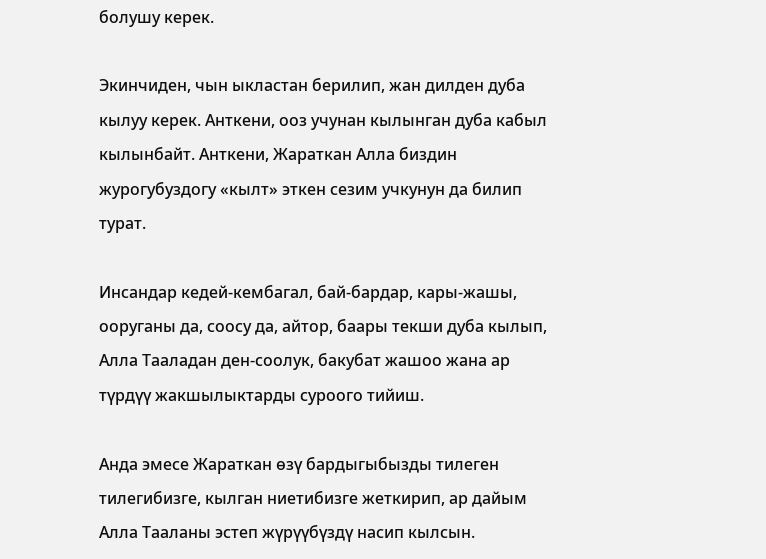болушу керек.

Экинчиден, чын ыкластан берилип, жан дилден дуба кылуу керек. Анткени, ооз учунан кылынган дуба кабыл кылынбайт. Анткени, Жараткан Алла биздин журогубуздогу «кылт» эткен сезим учкунун да билип турат.

Инсандар кедей-кембагал, бай-бардар, кары-жашы, ооруганы да, соосу да, айтор, баары текши дуба кылып, Алла Тааладан ден-соолук, бакубат жашоо жана ар түрдүү жакшылыктарды суроого тийиш.

Анда эмесе Жараткан өзү бардыгыбызды тилеген тилегибизге, кылган ниетибизге жеткирип, ар дайым Алла Тааланы эстеп жүрүүбүздү насип кылсын.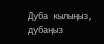Дуба кылыңыз, дубаңыз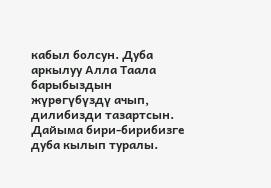кабыл болсун. Дуба аркылуу Алла Таала барыбыздын жүрөгүбүздү ачып, дилибизди тазартсын. Дайыма бири-бирибизге дуба кылып туралы.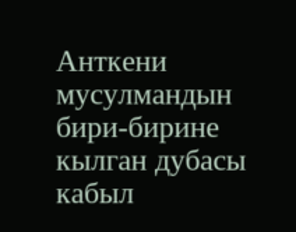Анткени мусулмандын бири-бирине кылган дубасы кабыл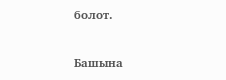болот.

Башына